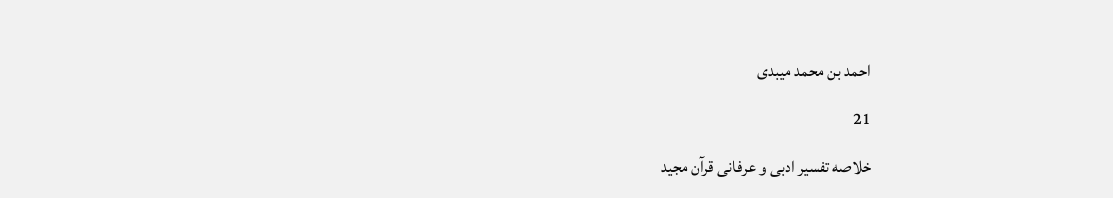احمد بن محمد ميبدى

21

خلاصه تفسير ادبى و عرفانى قرآن مجيد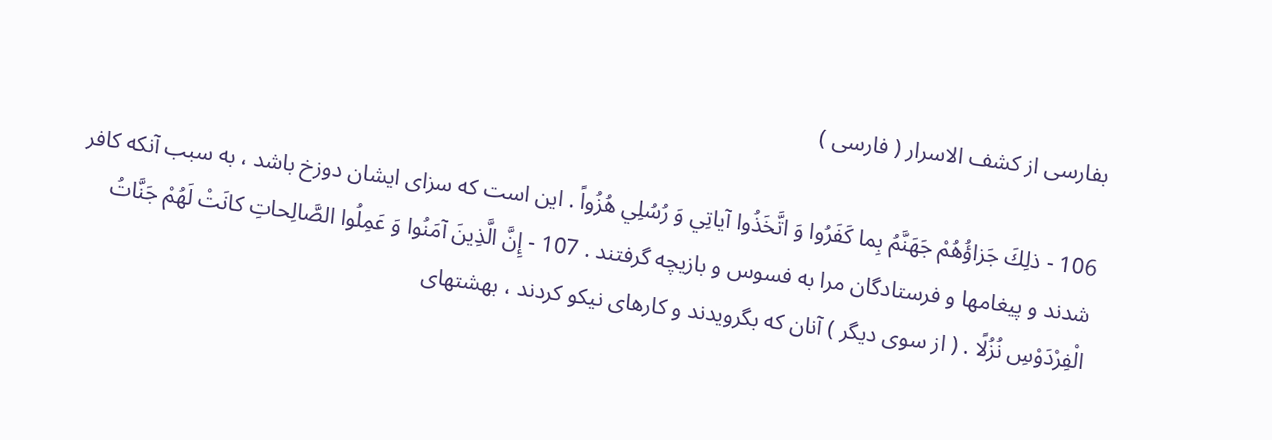بفارسى از كشف الاسرار ( فارسى )

106 - ذلِكَ جَزاؤُهُمْ جَهَنَّمُ بِما كَفَرُوا وَ اتَّخَذُوا آياتِي وَ رُسُلِي هُزُواً . اين است كه سزاى ايشان دوزخ باشد ، به سبب آنكه كافر شدند و پيغامها و فرستادگان مرا به فسوس و بازيچه گرفتند . 107 - إِنَّ الَّذِينَ آمَنُوا وَ عَمِلُوا الصَّالِحاتِ كانَتْ لَهُمْ جَنَّاتُ الْفِرْدَوْسِ نُزُلًا . ( از سوى ديگر ) آنان كه بگرويدند و كارهاى نيكو كردند ، بهشتهاى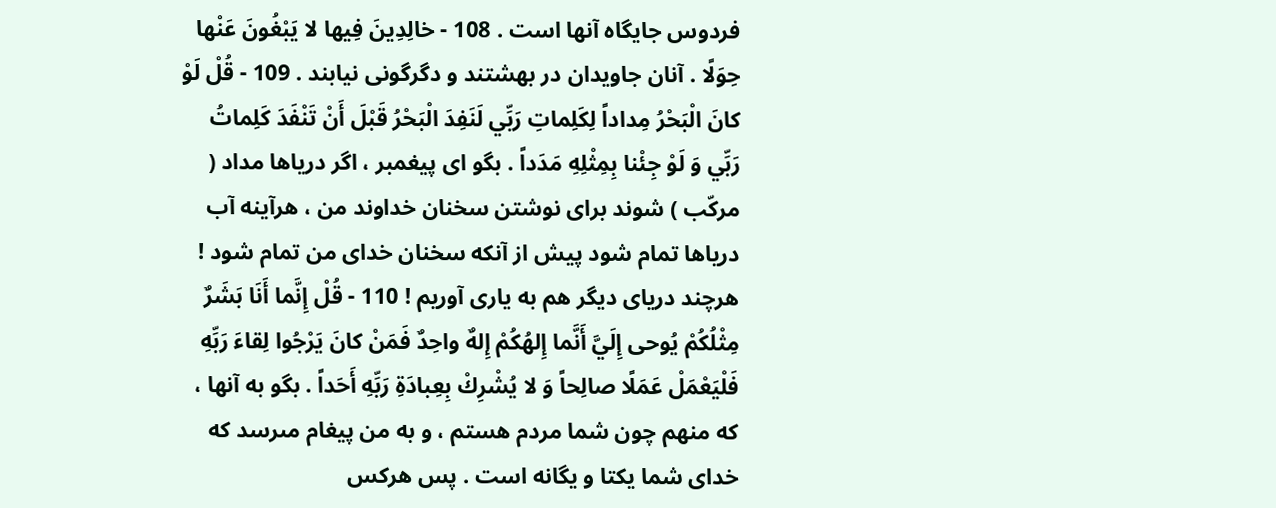فردوس جايگاه آنها است . 108 - خالِدِينَ فِيها لا يَبْغُونَ عَنْها حِوَلًا . آنان جاويدان در بهشتند و دگرگونى نيابند . 109 - قُلْ لَوْ كانَ الْبَحْرُ مِداداً لِكَلِماتِ رَبِّي لَنَفِدَ الْبَحْرُ قَبْلَ أَنْ تَنْفَدَ كَلِماتُ رَبِّي وَ لَوْ جِئْنا بِمِثْلِهِ مَدَداً . بگو اى پيغمبر ، اگر درياها مداد ( مركّب ) شوند براى نوشتن سخنان خداوند من ، هرآينه آب درياها تمام شود پيش از آنكه سخنان خداى من تمام شود ! هرچند درياى ديگر هم به يارى آوريم ! 110 - قُلْ إِنَّما أَنَا بَشَرٌ مِثْلُكُمْ يُوحى إِلَيَّ أَنَّما إِلهُكُمْ إِلهٌ واحِدٌ فَمَنْ كانَ يَرْجُوا لِقاءَ رَبِّهِ فَلْيَعْمَلْ عَمَلًا صالِحاً وَ لا يُشْرِكْ بِعِبادَةِ رَبِّهِ أَحَداً . بگو به آنها ، كه منهم چون شما مردم هستم ، و به من پيغام مىرسد كه خداى شما يكتا و يگانه است . پس هركس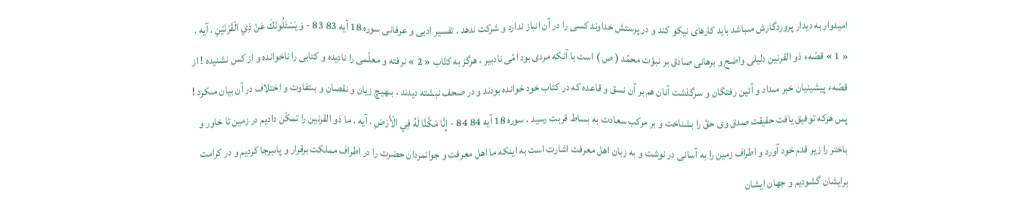اميدوار به ديدار پروردگارش مىباشد بايد كارهاى نيكو كند و در پرستش خداوند كسى را در آن انباز ندارد و شركت ندهد . تفسير ادبى و عرفانى سوره 18 آيه 83 83 - وَ يَسْئَلُونَكَ عَنْ ذِي الْقَرْنَيْنِ . آيه . « 1 » قصّهء ذو القرنين دليلى واضح و برهانى صادق بر نبوّت محمّد ( ص ) است با آنكه مردى بود امّى نادبير ، هرگز به كتّاب « 2 » نرفته و معلّمى را ناديده و كتابى را ناخوانده و از كس نشنيده ! از قصّهء پيشينيان خبر مىداد و آئين رفتگان و سرگذشت آنان هم بر آن نسق و قاعده كه در كتاب خود خوانده بودند و در صحف نبشته ديدند ، بىهيچ زيان و نقصان و بىتفاوت و اختلاف در آن بيان مىكرد ! پس هركه توفيق يافت حقيقت صدق وى حقّ را بشناخت و بر مركب سعادت به بساط قربت رسيد . سوره 18 آيه 84 84 - إِنَّا مَكَّنَّا لَهُ فِي الْأَرْضِ . آيه . ما ذو القرنين را تمكّن داديم در زمين تا خاور و باختر را زير قدم خود آورد و اطراف زمين را به آسانى در نوشت و به زبان اهل معرفت اشارت است به اينكه ما اهل معرفت و جوانمردان حضرت را در اطراف مملكت برقرار و پاىبرجا كرديم و در كرامت برايشان گشوديم و جهان ايشان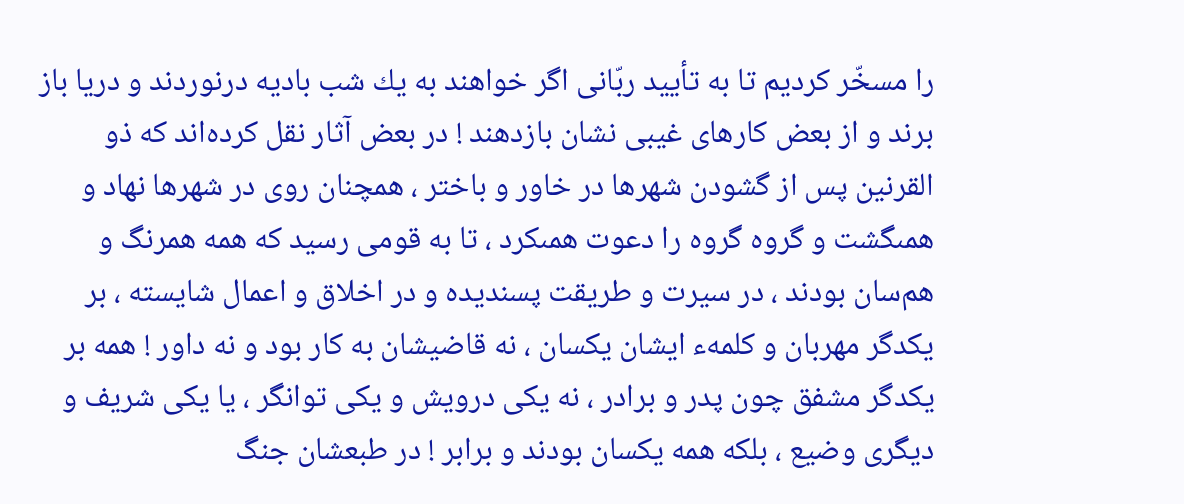را مسخّر كرديم تا به تأييد ربّانى اگر خواهند به يك شب باديه درنوردند و دريا باز برند و از بعض كارهاى غيبى نشان بازدهند ! در بعض آثار نقل كرده‌اند كه ذو القرنين پس از گشودن شهرها در خاور و باختر ، همچنان روى در شهرها نهاد و همىگشت و گروه گروه را دعوت همىكرد ، تا به قومى رسيد كه همه همرنگ و هم‌سان بودند ، در سيرت و طريقت پسنديده و در اخلاق و اعمال شايسته ، بر يكدگر مهربان و كلمهء ايشان يكسان ، نه قاضيشان به كار بود و نه داور ! همه بر يكدگر مشفق چون پدر و برادر ، نه يكى درويش و يكى توانگر ، يا يكى شريف و ديگرى وضيع ، بلكه همه يكسان بودند و برابر ! در طبعشان جنگ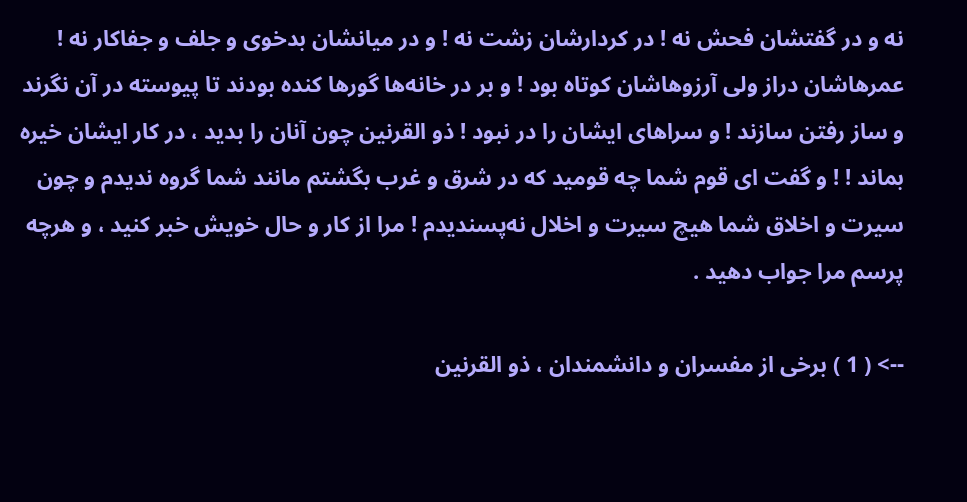نه و در گفتشان فحش نه ! در كردارشان زشت نه ! و در ميانشان بدخوى و جلف و جفاكار نه ! عمرهاشان دراز ولى آرزوهاشان كوتاه بود ! و بر در خانه‌ها گورها كنده بودند تا پيوسته در آن نگرند و ساز رفتن سازند ! و سراهاى ايشان را در نبود ! ذو القرنين چون آنان را بديد ، در كار ايشان خيره بماند ! ! و گفت اى قوم شما چه قوميد كه در شرق و غرب بگشتم مانند شما گروه نديدم و چون سيرت و اخلاق شما هيچ سيرت و اخلال نه‌پسنديدم ! مرا از كار و حال خويش خبر كنيد ، و هرچه پرسم مرا جواب دهيد .

--> ( 1 ) برخى از مفسران و دانشمندان ، ذو القرنين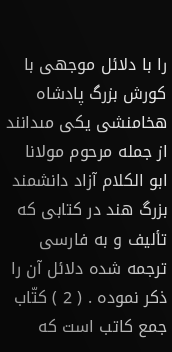را با دلائل موجهى با كورش بزرگ پادشاه هخامنشى يكى مىدانند از جمله مرحوم مولانا ابو الكلام آزاد دانشمند بزرگ هند در كتابى كه تأليف و به فارسى ترجمه شده دلائل آن را ذكر نموده . ( 2 ) كتّاب جمع كاتب است كه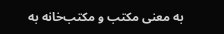به معنى مكتب و مكتب‌خانه به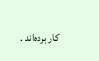كار برده‌اند .